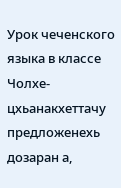Урок чеченского языка в классе Чолхе-цхьанакхеттачу предложенехь дозаран а,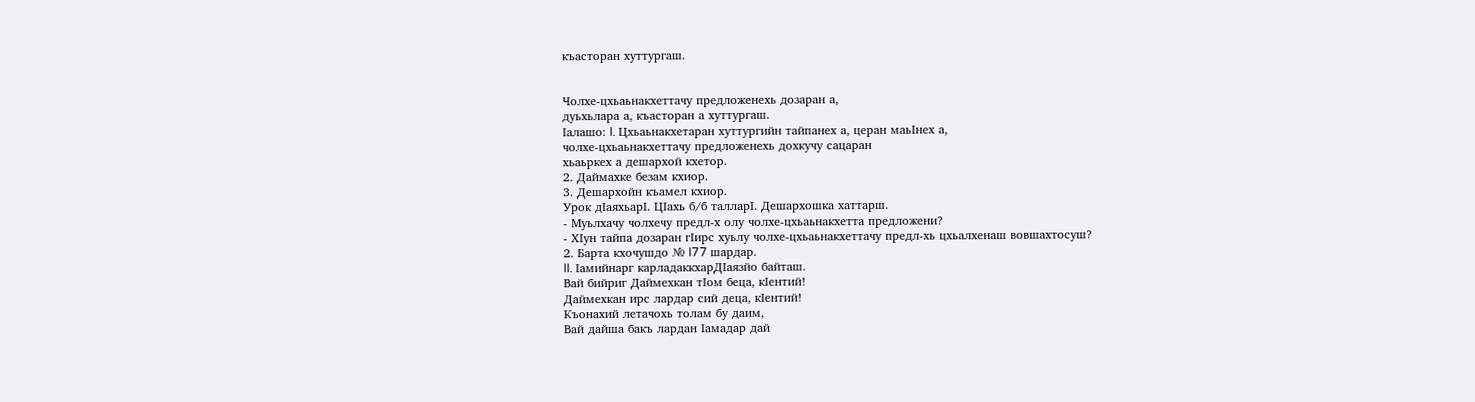къасторан хуттургаш.


Чолхе-цхьаьнакхеттачу предложенехь дозаран а,
дуьхьлара а, къасторан а хуттургаш.
Iалашо: I. Цхьаьнакхетаран хуттургийн тайпанех а, церан маьIнех а,
чолхе-цхьаьнакхеттачу предложенехь дохкучу сацаран
хьаьркех а дешархой кхетор.
2. Даймахке безам кхиор.
3. Дешархойн къамел кхиор.
Урок дIаяхьарI. ЦIахь б/б талларI. Дешархошка хаттарш.
- Муьлхачу чолхечу предл-х олу чолхе-цхьаьнакхетта предложени?
- ХIун тайпа дозаран гIирс хуьлу чолхе-цхьаьнакхеттачу предл-хь цхьалхенаш вовшахтосуш?
2. Барта кхочушдо № I77 шардар.
II. Iамийнарг карладаккхарДIаязйо байташ.
Вай бийриг Даймехкан тIом беца, кIентий!
Даймехкан ирс лардар сий деца, кIентий!
Къонахий летачохь толам бу даим,
Вай дайша бакъ лардан Iамадар дай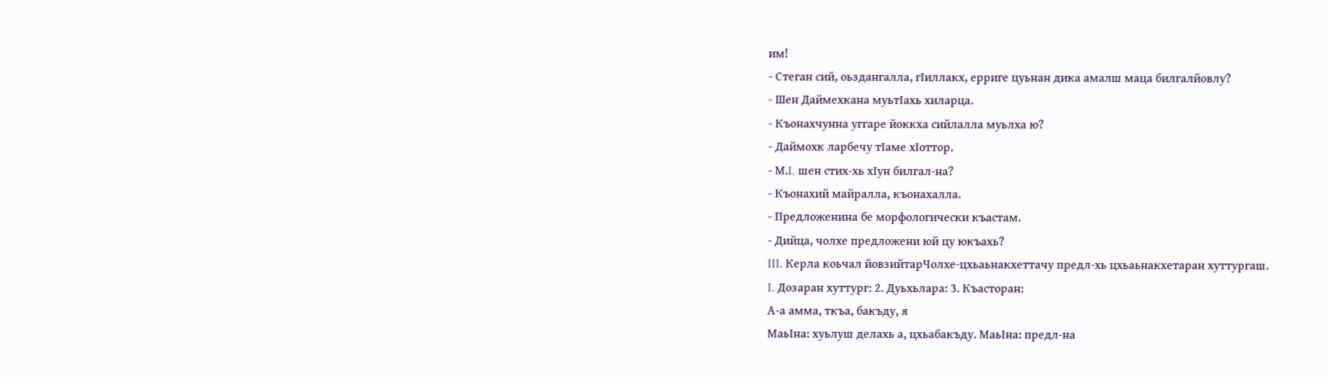им!
- Стеган сий, оьздангалла, гIиллакх, ерриге цуьнан дика амалш маца билгалйовлу?
- Шен Даймехкана муьтIахь хиларца.
- Къонахчунна уггаре йоккха сийлалла муьлха ю?
- Даймохк ларбечу тIаме хIоттор.
- М.I. шен стих-хь хIун билгал-на?
- Къонахий майралла, къонахалла.
- Предложенина бе морфологически къастам.
- Дийца, чолхе предложени юй цу юкъахь?
III. Керла коьчал йовзийтарЧолхе-цхьаьнакхеттачу предл-хь цхьаьнакхетаран хуттургаш.
I. Дозаран хуттург: 2. Дуьхьлара: 3. Къасторан:
А-а амма, ткъа, бакъду, я
МаьIна: хуьлуш делахь а, цхьабакъду. МаьIна: предл-на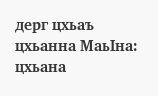дерг цхьаъ цхьанна МаьIна: цхьана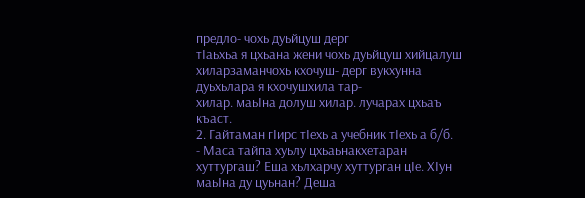предло- чохь дуьйцуш дерг
тIаьхьа я цхьана жени чохь дуьйцуш хийцалуш хиларзаманчохь кхочуш- дерг вукхунна дуьхьлара я кхочушхила тар-
хилар. маьIна долуш хилар. лучарах цхьаъ
къаст.
2. Гайтаман гIирс тIехь а учебник тIехь а б/б.
- Маса тайпа хуьлу цхьаьнакхетаран хуттургаш? Еша хьлхарчу хуттурган цIе. ХIун маьIна ду цуьнан? Деша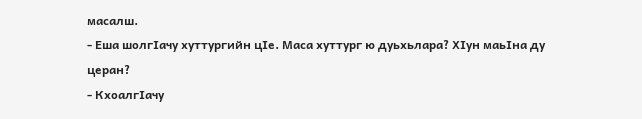масалш.
- Еша шолгIачу хуттургийн цIе. Маса хуттург ю дуьхьлара? ХIун маьIна ду церан?
- КхоалгIачу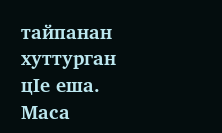тайпанан хуттурган цIе еша. Маса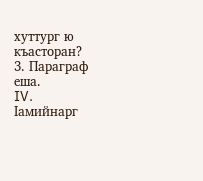хуттург ю къасторан?
3. Параграф еша.
IV. Iамийнарг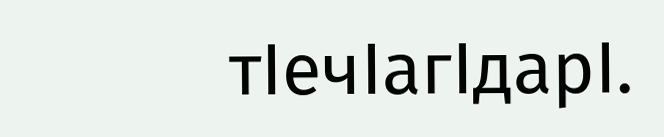тIечIагIдарI.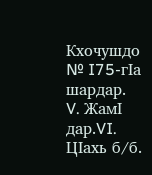Кхочушдо № I75-гIа шардар.
V. ЖамI дар.VI. ЦIахь б/б.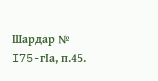Шардар № I75-гIа, п.45.